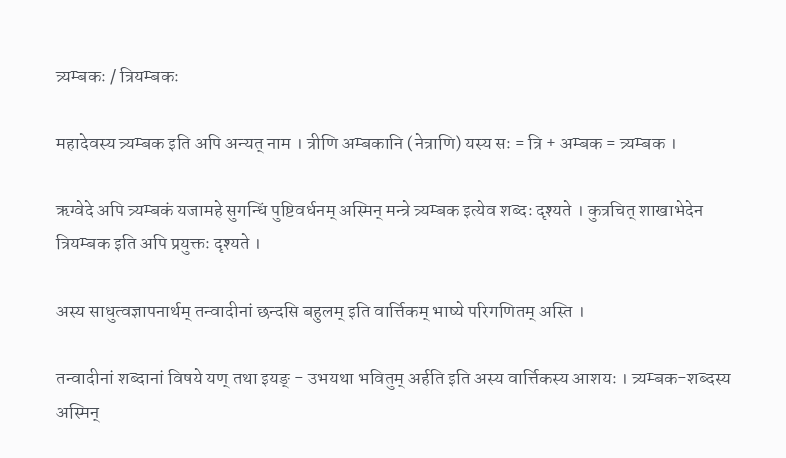त्र्यम्बकः / त्रियम्बकः

महादेवस्य त्र्यम्बक इति अपि अन्यत् नाम । त्रीणि अम्बकानि (नेत्राणि) यस्य सः = त्रि + अम्बक = त्र्यम्बक ।

ऋग्वेदे अपि त्र्यम्बकं यजामहे सुगन्धिं पुष्टिवर्धनम् अस्मिन् मन्त्रे त्र्यम्बक इत्येव शब्दः दृश्यते । कुत्रचित् शाखाभेदेन त्रियम्बक इति अपि प्रयुक्तः दृश्यते ।

अस्य साधुत्वज्ञापनार्थम् तन्वादीनां छन्दसि बहुलम् इति वार्त्तिकम् भाष्ये परिगणितम् अस्ति ।

तन्वादीनां शब्दानां विषये यण् तथा इयङ् - उभयथा भवितुम् अर्हति इति अस्य वार्त्तिकस्य आशयः । त्र्यम्बक-शब्दस्य अस्मिन्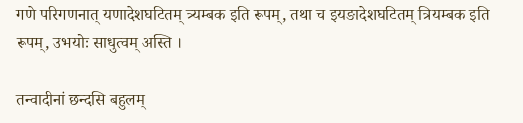गणे परिगणनात् यणादेशघटितम् त्र्यम्बक इति रूपम्, तथा च इयङादेशघटितम् त्रियम्बक इति रूपम्, उभयोः साधुत्वम् अस्ति ।

तन्वादीनां छन्दसि बहुलम्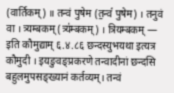(वार्तिकम्) ॥ तन्वं पुषेम (त॒न्वं॑ पुषेम) । तनुवं वा । त्र्यम्बकम् (त्र्य॑म्बकम्) । त्रियम्बकम् — इति कौमुद्याम् ६.४.८६ छन्दस्युभयथा इत्यत्र कौमुदी । इयङुवङ्प्रकरणे तन्वादीनां छन्दसि बहुलमुपसङ्ख्यानं कर्तव्यम्। तन्वं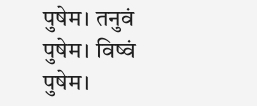पुषेम। तनुवं पुषेम। विष्वं पुषेम।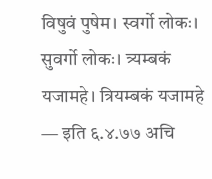विषुवं पुषेम। स्वर्गो लोकः। सुवर्गो लोकः। त्र्यम्बकं यजामहे। त्रियम्बकं यजामहे — इति ६.४.७७ अचि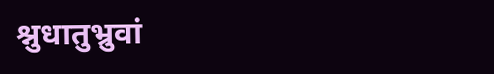श्नुधातुभ्रुवां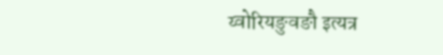य्वोरियङुवङौ इत्यत्र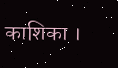काशिका ।